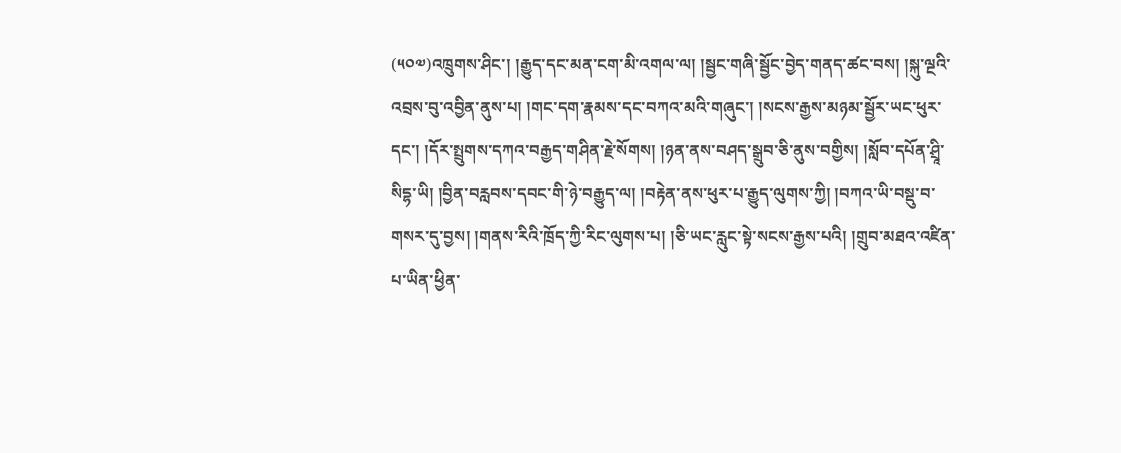(༥༠༧)འཁྲུགས་ཤིང་། །རྒྱུད་དང་མན་ངག་མི་འགལ་ལ། །སྦྱང་གཞི་སྦྱོང་བྱེད་གནད་ཚང་བས། །སྐུ་ལྔའི་འབྲས་བུ་འབྱིན་ནུས་པ། །གང་དག་རྣམས་དང་བཀའ་མའི་གཞུང་། །སངས་རྒྱས་མཉམ་སྦྱོར་ཡང་ཕུར་དང་། །དོར་སྤྲུགས་དཀའ་བརྒྱད་གཤིན་རྗེ་སོགས། །ཉན་ནས་བཤད་སྒྲུབ་ཅི་ནུས་བགྱིས། །སློབ་དཔོན་ཤྲཱི་སིདྷ་ཡི། །བྱིན་བརླབས་དབང་གི་ཉེ་བརྒྱུད་ལ། །བརྟེན་ནས་ཕུར་པ་རྒྱུད་ལུགས་ཀྱི། །བཀའ་ཡི་བསྡུ་བ་གསར་དུ་བྱས། །གནས་རིའི་ཁྲོད་ཀྱི་རིང་ལུགས་པ། །ཅི་ཡང་རླུང་སྟེ་སངས་རྒྱས་པའི། །གྲུབ་མཐའ་འཛིན་པ་ཡིན་ཕྱིན་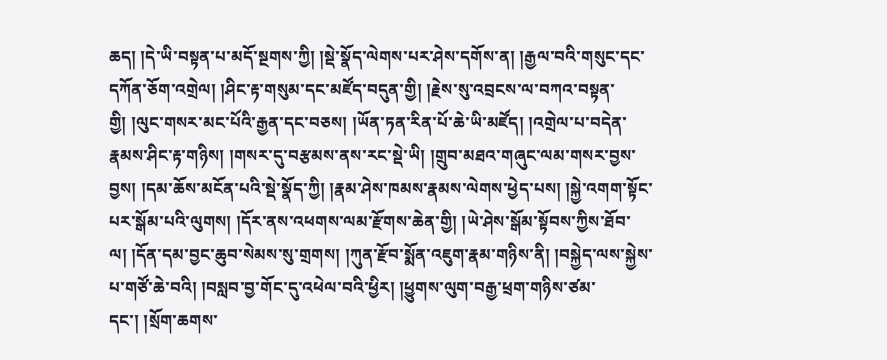ཆད། །དེ་ཡི་བསྟན་པ་མདོ་སྔགས་ཀྱི། །སྡེ་སྣོད་ལེགས་པར་ཤེས་དགོས་ན། །རྒྱལ་བའི་གསུང་དང་དཀོན་ཅོག་འགྲེལ། །ཤིང་རྟ་གསུམ་དང་མཛོད་བདུན་གྱི། །རྗེས་སུ་འབྲངས་ལ་བཀའ་བསྟན་གྱི། །ལུང་གསར་མང་པོའི་རྒྱན་དང་བཅས། །ཡོན་ཏན་རིན་པོ་ཆེ་ཡི་མཛོད། །འགྲེལ་པ་བདེན་རྣམས་ཤིང་རྟ་གཉིས། །གསར་དུ་བརྩམས་ནས་རང་སྡེ་ཡི། །གྲུབ་མཐའ་གཞུང་ལམ་གསར་བྱས་བྱས། །དམ་ཆོས་མངོན་པའི་སྡེ་སྣོད་ཀྱི། །རྣམ་ཤེས་ཁམས་རྣམས་ལེགས་ཕྱེད་པས། །སྐྱེ་འགག་སྟོང་པར་སྒོམ་པའི་ལུགས། །དོར་ནས་འཕགས་ལམ་རྫོགས་ཆེན་གྱི། །ཡེ་ཤེས་སྒོམ་སྟོབས་ཀྱིས་ཐོབ་ལ། །དོན་དམ་བྱང་ཆུབ་སེམས་སུ་གྲགས། །ཀུན་རྫོབ་སྨོན་འཇུག་རྣམ་གཉིས་ནི། །བསྐྱེད་ལས་སྐྱེས་པ་གཙོ་ཆེ་བའི། །བསླབ་བྱ་གོང་དུ་འཕེལ་བའི་ཕྱིར། །ཕྱུགས་ལུག་བརྒྱ་ཕྲག་གཉིས་ཙམ་དང་། །སྲོག་ཆགས་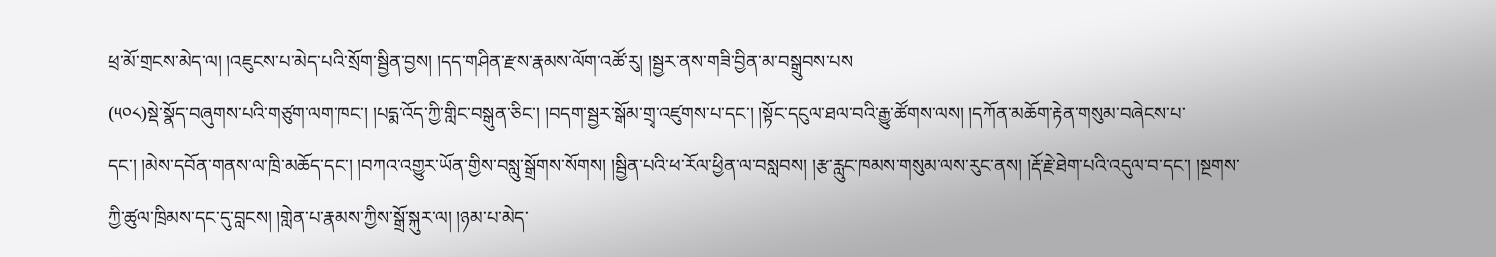ཕྲ་མོ་གྲངས་མེད་ལ། །འཇུངས་པ་མེད་པའི་སྲོག་སྦྱིན་བྱས། །དད་གཤིན་རྫས་རྣམས་ལོག་འཚོ་རུ། །སྦྱར་ནས་གཟི་བྱིན་མ་བསྒྲུབས་པས
(༥༠༨)སྡེ་སྣོད་བཞུགས་པའི་གཙུག་ལག་ཁང་། །པདྨ་འོད་ཀྱི་གླིང་བསྒུན་ཅིང་། །བདག་སྦྱར་སྒོམ་གྲྭ་འཛུགས་པ་དང་། །སྟོང་དངུལ་ཐལ་བའི་རྒྱུ་ཚོགས་ལས། །དཀོན་མཆོག་རྟེན་གསུམ་བཞེངས་པ་དང་། །མེས་དབོན་གནས་ལ་ཁྲི་མཆོད་དང་། །བཀའ་འགྱུར་ཡོན་གྱིས་བསླུ་སྒྲོགས་སོགས། །སྦྱིན་པའི་ཕ་རོལ་ཕྱིན་ལ་བསླབས། །རྩ་རླུང་ཁམས་གསུམ་ལས་རུང་ནས། །རྡོ་རྗེ་ཐེག་པའི་འདུལ་བ་དང་། །སྔགས་ཀྱི་ཚུལ་ཁྲིམས་དང་དུ་བླངས། །གླེན་པ་རྣམས་ཀྱིས་སྒྲོ་སྐུར་ལ། །ཉམ་པ་མེད་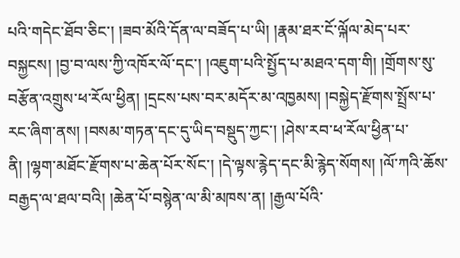པའི་གདེང་ཐོབ་ཅིང་། །ཟབ་མོའི་དོན་ལ་བཟོད་པ་ཡི། །རྣམ་ཐར་ངོ་ལྐོལ་མེད་པར་བསྐྱངས། །བྱ་བ་ལས་ཀྱི་འཁོར་ལོ་དང་། །འཇུག་པའི་སྤྱོད་པ་མཐའ་དག་གི། །གྲོགས་སུ་བརྩོན་འགྲུས་ཕ་རོལ་ཕྱིན། །དྲངས་པས་བར་མདོར་མ་འཁྱམས། །བསྐྱེད་རྫོགས་སྤྲོས་པ་རང་ཞིག་ནས། །བསམ་གཏན་དང་དུ་ཡིད་བསྡུད་ཀྱང་། །ཤེས་རབ་ཕ་རོལ་ཕྱིན་པ་ནི། །ལྷག་མཐོང་རྫོགས་པ་ཆེན་པོར་སོང་། །དེ་ལྟས་རྙེད་དང་མི་རྙེད་སོགས། །ལོ་ཀའི་ཆོས་བརྒྱད་ལ་ཐལ་བའི། །ཆེན་པོ་བསྙེན་ལ་མི་མཁས་ན། །རྒྱལ་པོའི་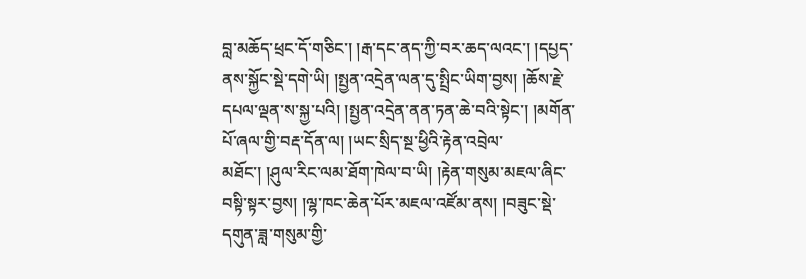བླ་མཆོད་ཕྲང་དོ་གཅིང་། །རྒ་དང་ནད་ཀྱི་བར་ཆད་ལའང་། །དཔྱད་ནས་སྐྱོང་སྡེ་དགེ་ཡི། །སྤྱན་འདྲེན་ལན་དུ་སྤྲིང་ཡིག་བྱས། །ཆོས་རྗེ་དཔལ་ལྡན་ས་སྐྱ་པའི། །སྤྱན་འདྲེན་ནན་ཏན་ཆེ་བའི་སྟེང་། །མགོན་པོ་ཞལ་གྱི་བརྡ་དོན་ལ། །ཡང་སྲིད་སྔ་ཕྱིའི་རྟེན་འབྲེལ་མཐོང་། །ཤུལ་རིང་ལམ་ཐོག་ཁེལ་བ་ཡི། །རྟེན་གསུམ་མཇལ་ཞིང་བསྟི་སྟར་བྱས། །ལྷ་ཁང་ཆེན་པོར་མཇལ་འཛོམ་ནས། །བཟུང་སྡེ་དགུན་ཟླ་གསུམ་གྱི་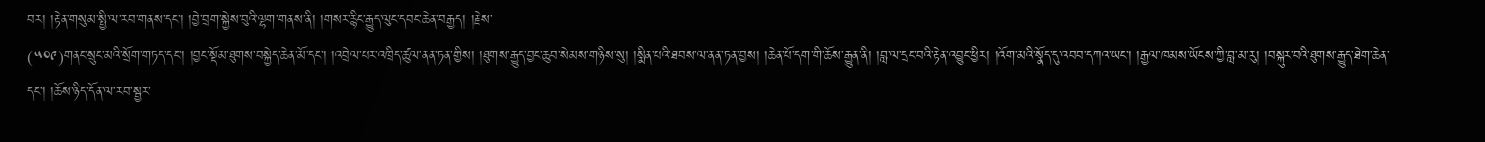བར། །རྟེན་གསུམ་སྤྱི་ལ་རབ་གནས་དང་། །བྱེ་བྲག་སྐྱེས་བུའི་ལྷག་གནས་ནི། །གསར་རྙིང་རྒྱུད་ལུང་དབང་ཆེན་བརྒྱད། །རྗེས་
(༥༠༩)གནང་སྲུང་མའི་སྲོག་གཏད་དང་། །བྱང་སྡོམ་ཐུགས་བསྐྱེད་ཆེན་མོ་དང་། །འབྲེལ་པར་འཁྲིད་ཚུལ་ནན་ཏན་གྱིས། །ཐུགས་རྒྱུད་བྱང་ཆུབ་སེམས་གཉིས་སུ། །སྨིན་པའི་ཐབས་ལ་ནན་ཏན་བྱས། །ཆེན་པོ་དག་གི་ཆོས་རྒྱུན་ནི། །བླ་ལ་དྲང་བའི་རྟེན་འབྱུང་ཕྱིར། །འོག་མའི་སྣོད་དུ་འབབ་དཀའ་ཡང་། །རྒྱལ་ཁམས་ཡོངས་ཀྱི་བླ་མ་རུ། །བསྐུར་བའི་ཐུགས་རྒྱུད་ཐེག་ཆེན་དང་། །ཆོས་ཉིད་དོན་ལ་རབ་སྦྱར་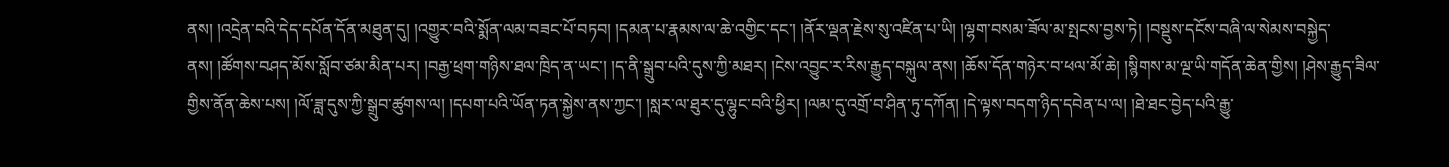ནས། །འདྲེན་བའི་དེད་དཔོན་དོན་མཐུན་དུ། །འགྱུར་བའི་སྨོན་ལམ་བཟང་པོ་བཏབ། །དམན་པ་རྣམས་ལ་ཆེ་འགྱིང་དང་། །ནོར་ལྡན་རྗེས་སུ་འཛིན་པ་ཡི། །ལྷག་བསམ་ཟོལ་མ་སྤངས་བྱས་ཏེ། །བསྡུས་དངོས་བཞི་ལ་སེམས་བསྐྱེད་ནས། །ཚོགས་བཤད་མོས་སློབ་ཙམ་མིན་པར། །བརྒྱ་ཕྲག་གཉིས་ཐལ་ཁྲིད་ན་ཡང་། །ད་ནི་སྒྲུབ་པའི་དུས་ཀྱི་མཐར། །ངེས་འབྱུང་ར་རིས་རྒྱུད་བསྐུལ་ནས། །ཆོས་དོན་གཉེར་བ་ཕལ་མོ་ཆེ། །སྙིགས་མ་ལྔ་ཡི་གདོན་ཆེན་གྱིས། །ཤེས་རྒྱུད་ཟིལ་གྱིས་ནོན་ཆེས་པས། །ལོ་ཟླ་དུས་ཀྱི་སྒྲུབ་ཚུགས་ལ། །དཔག་པའི་ཡོན་ཏན་སྐྱེས་ནས་ཀྱང་། །སླར་ལ་ཐུར་དུ་ལྷུང་བའི་ཕྱིར། །ལམ་དུ་འགྲོ་བ་ཤིན་ཏུ་དཀོན། །དེ་ལྟས་བདག་ཉིད་དབེན་པ་ལ། །ཐེ་ཐང་བྱེད་པའི་རྒྱུ་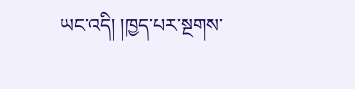ཡང་འདི། །ཁྱད་པར་སྔགས་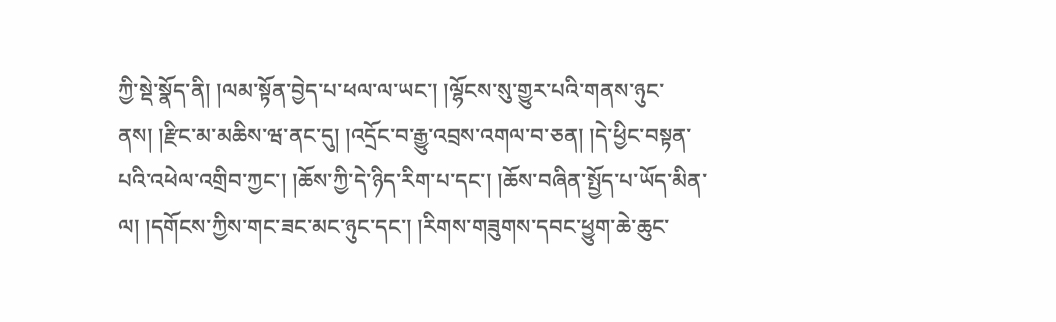ཀྱི་སྡེ་སྣོད་ནི། །ལམ་སྟོན་བྱེད་པ་ཕལ་ལ་ཡང་། །ལྷོངས་སུ་གྱུར་པའི་གནས་ཉུང་ནས། །རྫིང་མ་མཆིས་ཝ་ནང་དུ། །འདྲོང་བ་རྒྱུ་འབྲས་འགལ་བ་ཅན། །དེ་ཕྱིང་བསྟན་པའི་འཕེལ་འགྲིབ་ཀྱང་། །ཆོས་ཀྱི་དེ་ཉིད་རིག་པ་དང་། །ཆོས་བཞིན་སྤྱོད་པ་ཡོད་མིན་ལ། །དགོངས་ཀྱིས་གང་ཟང་མང་ཉུང་དང་། །རིགས་གཟུགས་དབང་ཕྱུག་ཆེ་ཆུང་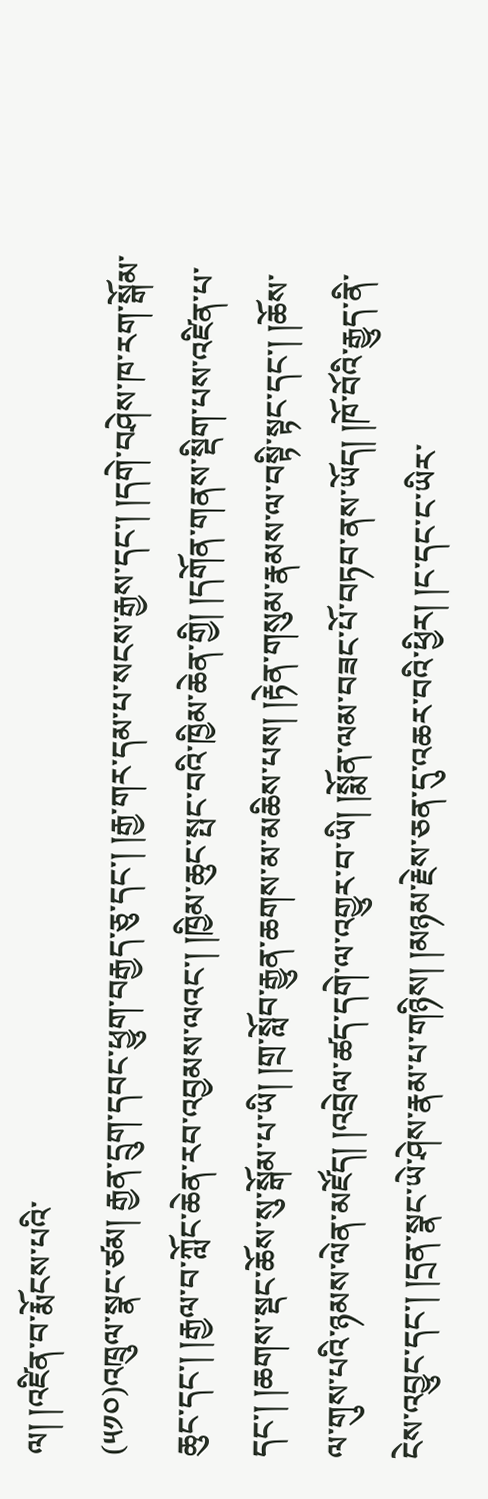ལ། །འཛིན་བ་རྨོངས་པའི་
(༥༡༠)འཁྲུལ་སྣང་ཙམ། རྒྱན་དྲུག་དབང་ཕྱུག་བརྒྱད་ཅུ་དང་། །རྒྱ་གར་དམ་པ་སངས་རྒྱས་དང་། །དགེ་བཤེས་ཁ་རག་སྒོམ་ཆུང་དང་། །རྒྱལ་བ་ཀློང་ཆེན་རབ་འབྱམས་ལའང་། །ཁྱིམ་ཆུང་སྤང་བའི་ཁྱིམ་ཆེན་གྱི། །དགོན་གནས་སྡིག་པས་འཛིན་པ་དང་། །ཆགས་སྡང་ཆོས་སུ་སྒོམ་པ་ཡི། །གྲ་སློབ་རྒྱུན་ཆགས་མ་མཆིས་པས། །རྟེན་གསུམ་རྣམས་ལ་བསྟི་སྟང་དང་། །ཆོས་ལ་གུས་པའི་ཉམས་ལེན་མཛོད། །འབྲེལ་ཚད་དགེ་ལ་འགྱུར་བ་ཡི། །སྨོན་ལམ་བཟང་པོ་བཏབ་ནས་ཡོད། །ཁོ་བོའི་རྒྱུད་ནི་ངེས་འབྱུང་དང་། །དྲན་སྣང་ཡེ་ཤེས་རྣམ་པ་གཉིས། །མཉམ་རྗེས་ཅན་དུ་འཆར་བའི་ཕྱིར། །ང་དང་ང་ཡིར་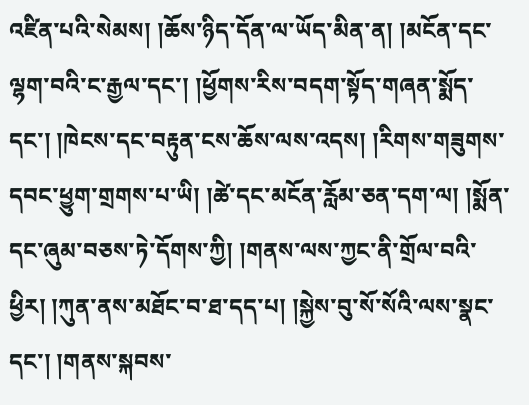འཛིན་པའི་སེམས། །ཆོས་ཉིད་དོན་ལ་ཡོད་མིན་ན། །མངོན་དང་ལྷག་བའི་ང་རྒྱལ་དང་། །ཕྱོགས་རིས་བདག་སྟོད་གཞན་སྨོད་དང་། །ཁེངས་དང་བརྟུན་ངས་ཆོས་ལས་འདས། །རིགས་གཟུགས་དབང་ཕྱུག་གྲགས་པ་ཡི། །ཚེ་དང་མངོན་རློམ་ཅན་དག་ལ། །སྨོན་དང་ཞུམ་བཅས་ཏེ་དོགས་ཀྱི། །གནས་ལས་ཀྱང་ནི་གྲོལ་བའི་ཕྱིར། །ཀུན་ནས་མཐོང་བ་ཐ་དད་པ། །སྐྱེས་བུ་སོ་སོའི་ལས་སྣང་དང་། །གནས་སྐབས་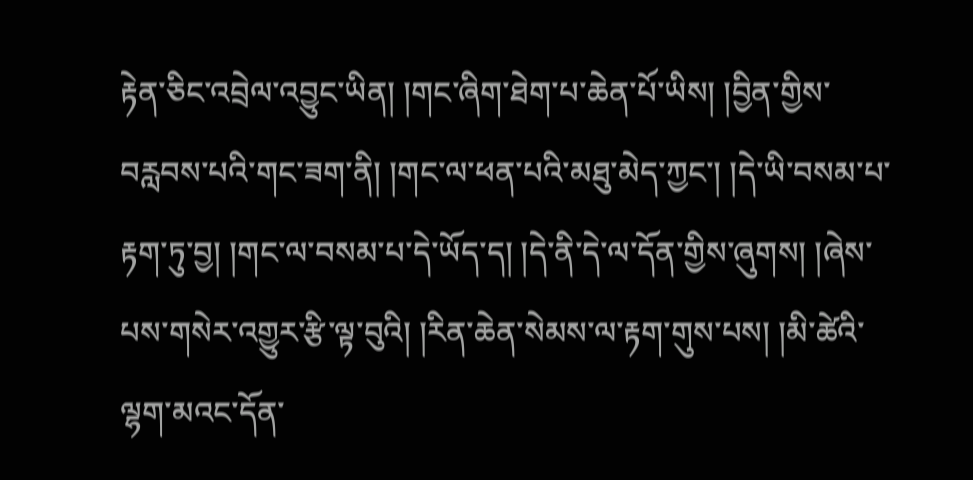རྟེན་ཅིང་འབྲེལ་འབྱུང་ཡིན། །གང་ཞིག་ཐེག་པ་ཆེན་པོ་ཡིས། །བྱིན་གྱིས་བརླབས་པའི་གང་ཟག་ནི། །གང་ལ་ཕན་པའི་མཐུ་མེད་ཀྱང་། །དེ་ཡི་བསམ་པ་རྟག་ཏུ་བྱ། །གང་ལ་བསམ་པ་དེ་ཡོད་ད། །དེ་ནི་དེ་ལ་དོན་གྱིས་ཞུགས། །ཞེས་པས་གསེར་འགྱུར་རྩི་ལྟ་བུའི། །རིན་ཆེན་སེམས་ལ་རྟག་གུས་པས། །མི་ཚེའི་ལྷག་མའང་དོན་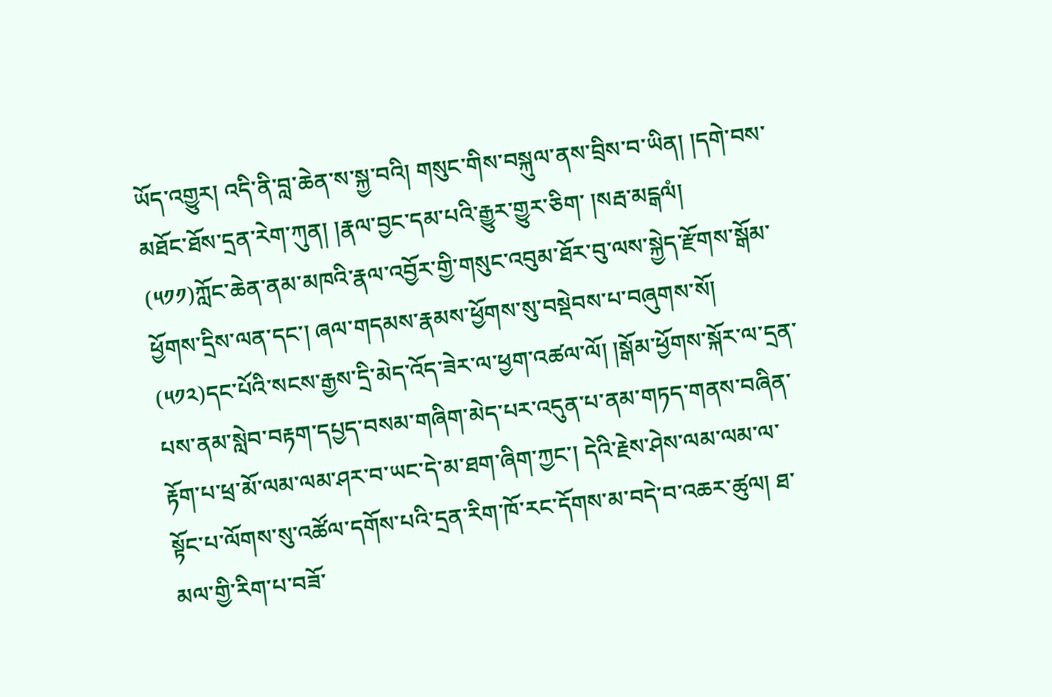ཡོད་འགྱུར། འདི་ནི་བླ་ཆེན་ས་སྐྱ་བའི། གསུང་གིས་བསྐུལ་ནས་བྲིས་བ་ཡིན། །དགེ་བས་མཐོང་ཐོས་དྲན་རེག་ཀུན། །རྣལ་བྱང་དམ་པའི་རྒྱུར་གྱུར་ཅིག་ །སརྦ་མངྒལཾ།
(༥༡༡)ཀློང་ཆེན་ནམ་མཁའི་རྣལ་འབྱོར་གྱི་གསུང་འབུམ་ཐོར་བུ་ལས་སྐྱེད་རྫོགས་སྒོམ་ཕྱོགས་དྲིས་ལན་དང་། ཞལ་གདམས་རྣམས་ཕྱོགས་སུ་བསྡེབས་པ་བཞུགས་སོ།
(༥༡༢)དང་པོའི་སངས་རྒྱས་དྲི་མེད་འོད་ཟེར་ལ་ཕྱག་འཚལ་ལོ། །སྒོམ་ཕྱོགས་སྐོར་ལ་དྲན་པས་ནམ་སླེབ་བརྟག་དཔྱད་བསམ་གཞིག་མེད་པར་འདུན་པ་ནམ་གཏད་གནས་བཞིན་རྟོག་པ་ཕྲ་མོ་ལམ་ལམ་ཤར་བ་ཡང་དེ་མ་ཐག་ཞིག་ཀྱང་། དེའི་རྗེས་ཤེས་ལམ་ལམ་ལ་སྟོང་པ་ལོགས་སུ་འཚོལ་དགོས་པའི་དྲན་རིག་ཁོ་རང་དོགས་མ་བདེ་བ་འཆར་ཚུལ། ཐ་མལ་གྱི་རིག་པ་བཟོ་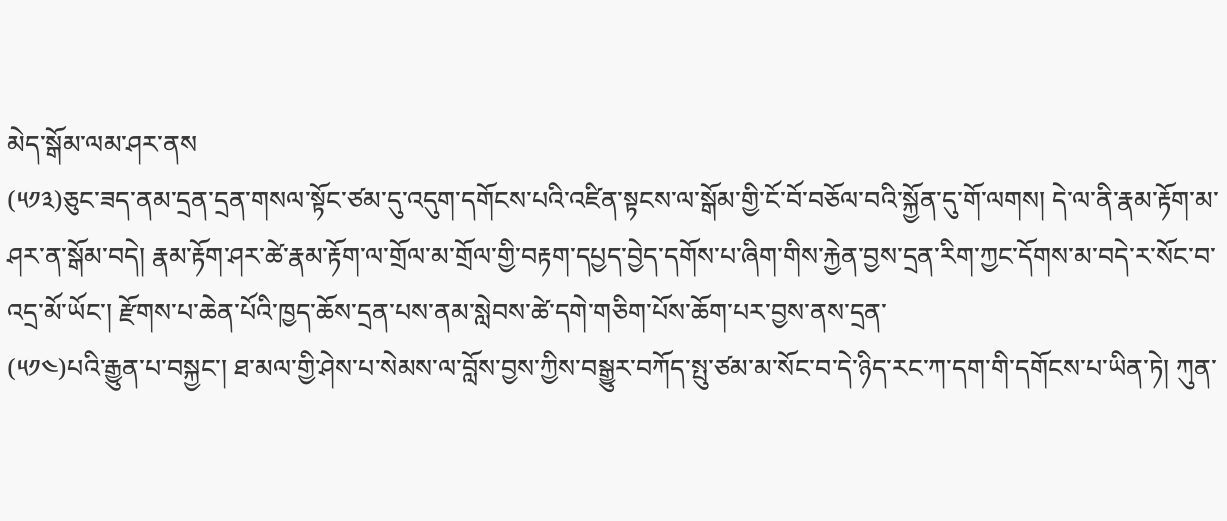མེད་སྒོམ་ལམ་ཤར་ནས
(༥༡༣)ཅུང་ཟད་ནམ་དྲན་དྲན་གསལ་སྟོང་ཙམ་དུ་འདུག་དགོངས་པའི་འཛིན་སྟངས་ལ་སྒོམ་གྱི་ངོ་བོ་བཅོལ་བའི་སྐྱོན་དུ་གོ་ལགས། དེ་ལ་ནི་རྣམ་རྟོག་མ་ཤར་ན་སྒོམ་བདེ། རྣམ་རྟོག་ཤར་ཚེ་རྣམ་རྟོག་ལ་གྲོལ་མ་གྲོལ་གྱི་བརྟག་དཔྱད་བྱེད་དགོས་པ་ཞིག་གིས་རྐྱེན་བྱས་དྲན་རིག་ཀྱང་དོགས་མ་བདེ་ར་སོང་བ་འདྲ་མོ་ཡོང་། རྫོགས་པ་ཆེན་པོའི་ཁྱད་ཆོས་དྲན་པས་ནམ་སླེབས་ཚེ་དགེ་གཅིག་པོས་ཆོག་པར་བྱས་ནས་དྲན་
(༥༡༤)པའི་རྒྱུན་པ་བསྐྱང་། ཐ་མལ་གྱི་ཤེས་པ་སེམས་ལ་བློས་བྱས་ཀྱིས་བསྒྱུར་བཀོད་སྤུ་ཙམ་མ་སོང་བ་དེ་ཉིད་རང་ཀ་དག་གི་དགོངས་པ་ཡིན་ཏེ། ཀུན་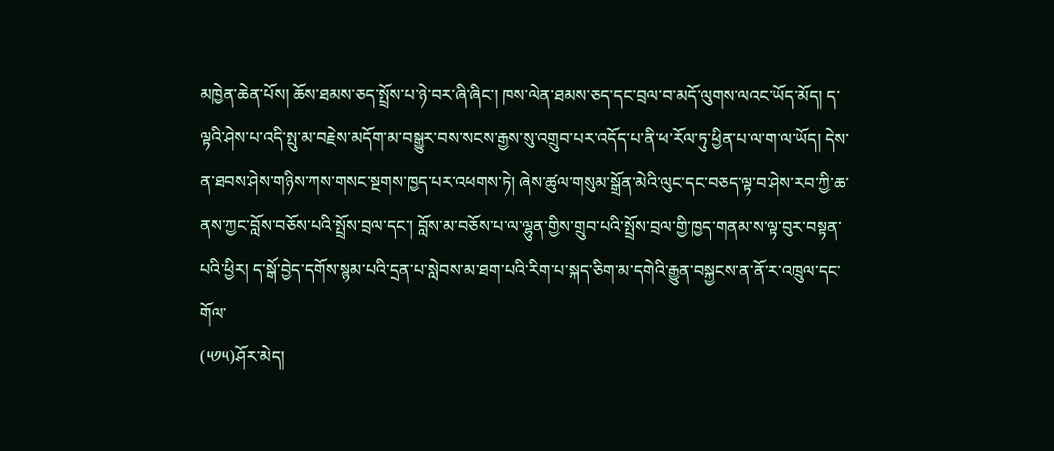མཁྱེན་ཆེན་པོས། ཆོས་ཐམས་ཅད་སྤྲོས་པ་ཉེ་བར་ཞི་ཞིང་། ཁས་ལེན་ཐམས་ཅད་དང་བྲལ་བ་མདོ་ལུགས་ལའང་ཡོད་མོད། ད་ལྟའི་ཤེས་པ་འདི་སྤུ་མ་བརྗེས་མདོག་མ་བསྒྱུར་བས་སངས་རྒྱས་སུ་འགྲུབ་པར་འདོད་པ་ནི་ཕ་རོལ་ཏུ་ཕྱིན་པ་ལ་ག་ལ་ཡོད། དེས་ན་ཐབས་ཤེས་གཉིས་ཀས་གསང་སྔགས་ཁྱད་པར་འཕགས་ཏེ། ཞེས་ཚུལ་གསུམ་སྒྲོན་མེའི་ལུང་དང་བཅད་ལྟ་བ་ཤེས་རབ་ཀྱི་ཆ་ནས་ཀྱང་བློས་བཅོས་པའི་སྤྲོས་བྲལ་དང་། བློས་མ་བཅོས་པ་ལ་ལྷུན་གྱིས་གྲུབ་པའི་སྤྲོས་བྲལ་གྱི་ཁྱད་གནམ་ས་ལྟ་བུར་བསྟན་པའི་ཕྱིར། ད་སྒོ་བྱེད་དགོས་སྙམ་པའི་དྲན་པ་སླེབས་མ་ཐག་པའི་རིག་པ་སྐད་ཅིག་མ་དགེའི་རྒྱུན་བསྐྱངས་ན་ནོ་ར་འཁྲུལ་དང་གོལ་
(༥༡༥)ཤོར་མེད།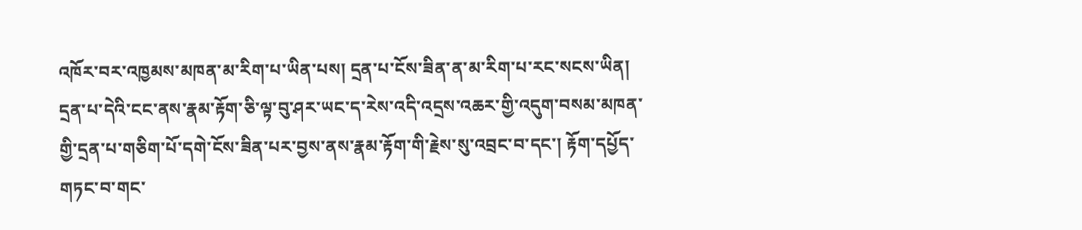འཁོར་བར་འཁྱམས་མཁན་མ་རིག་པ་ཡིན་པས། དྲན་པ་ངོས་ཟིན་ན་མ་རིག་པ་རང་སངས་ཡིན། དྲན་པ་དེའི་ངང་ནས་རྣམ་རྟོག་ཅི་ལྟ་བུ་ཤར་ཡང་ད་རེས་འདི་འདྲས་འཆར་གྱི་འདུག་བསམ་མཁན་གྱི་དྲན་པ་གཅིག་པོ་དགེ་ངོས་ཟིན་པར་བྱས་ནས་རྣམ་རྟོག་གི་རྗེས་སུ་འབྲང་བ་དང་། རྟོག་དཔྱོད་གཏང་བ་གང་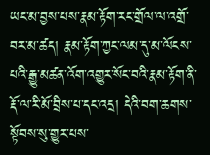ཡང་མ་བྱས་པས་རྣམ་རྟོག་རང་གྲོལ་ལ་འགྲོ་བར་མ་ཚད། རྣམ་རྟོག་ཀྱང་ལམ་དུ་མ་ལོངས་པའི་རྒྱུ་མཚན་འོག་འགྱུར་སོང་བའི་རྣམ་རྟོག་ནི་རྡོ་ལ་རི་མོ་བྲིས་པ་དང་འདྲ། དེའི་བག་ཆགས་སྟོབས་སུ་གྱུར་པས་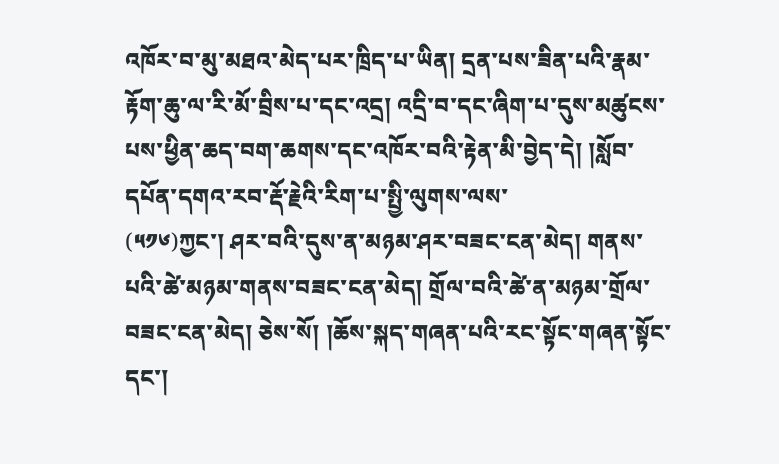འཁོར་བ་མུ་མཐའ་མེད་པར་ཁྲིད་པ་ཡིན། དྲན་པས་ཟིན་པའི་རྣམ་རྟོག་ཆུ་ལ་རི་མོ་བྲིས་པ་དང་འདྲ། འདྲི་བ་དང་ཞིག་པ་དུས་མཚུངས་པས་ཕྱིན་ཆད་བག་ཆགས་དང་འཁོར་བའི་རྟེན་མི་བྱེད་དེ། །སློབ་དཔོན་དགའ་རབ་རྡོ་རྗེའི་རིག་པ་སྤྱི་ལུགས་ལས་
(༥༡༦)ཀྱང་། ཤར་བའི་དུས་ན་མཉམ་ཤར་བཟང་ངན་མེད། གནས་པའི་ཚེ་མཉམ་གནས་བཟང་ངན་མེད། གྲོལ་བའི་ཚེ་ན་མཉམ་གྲོལ་བཟང་ངན་མེད། ཅེས་སོ། །ཆོས་སྐད་གཞན་པའི་རང་སྟོང་གཞན་སྟོང་དང་།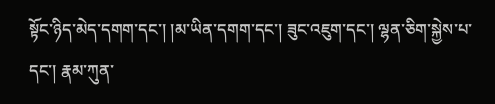སྟོང་ཉིད་མེད་དགག་དང་། །མ་ཡིན་དགག་དང་། ཟུང་འཇུག་དང་། ལྷན་ཅིག་སྐྱེས་པ་དང་། རྣམ་ཀུན་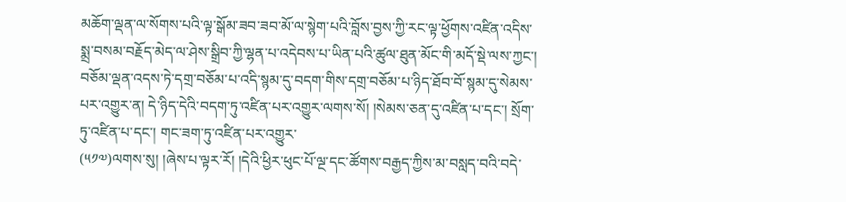མཆོག་ལྡན་ལ་སོགས་པའི་ལྟ་སྒོམ་ཟབ་ཟབ་མོ་ལ་སྙེག་པའི་བློས་བྱས་ཀྱི་རང་ལྟ་ཕྱོགས་འཛིན་འདིས་སྨྲ་བསམ་བརྗོད་མེད་ལ་ཤེས་སྒྲིབ་ཀྱི་ལྷན་པ་འདེབས་པ་ཡིན་པའི་ཚུལ་ཐུན་མོང་གི་མདོ་སྡེ་ལས་ཀྱང་། བཅོམ་ལྡན་འདས་ཏེ་དགྲ་བཅོམ་པ་འདི་སྙམ་དུ་བདག་གིས་དགྲ་བཅོམ་པ་ཉིད་ཐོབ་བོ་སྙམ་དུ་སེམས་པར་འགྱུར་ན། དེ་ཉིད་དེའི་བདག་ཏུ་འཛིན་པར་འགྱུར་ལགས་སོ། །སེམས་ཅན་དུ་འཛིན་པ་དང་། སྲོག་ཏུ་འཛིན་པ་དང་། གང་ཟག་ཏུ་འཛིན་པར་འགྱུར་
(༥༡༧)ལགས་སུ། །ཞེས་པ་ལྟར་རོ། །དེའི་ཕྱིར་ཕུང་པོ་ལྔ་དང་ཚོགས་བརྒྱད་ཀྱིས་མ་བསླད་བའི་བདེ་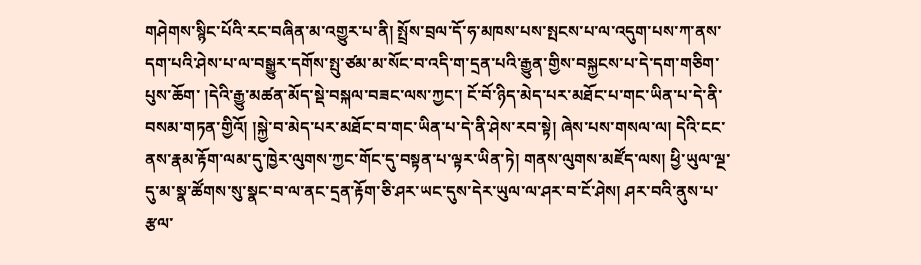གཤེགས་སྙིང་པོའི་རང་བཞིན་མ་འགྱུར་པ་ནི། སྤྲོས་བྲལ་དོ་ཧ་མཁས་པས་སྤངས་པ་ལ་འདུག་པས་ཀ་ནས་དག་པའི་ཤེས་པ་ལ་བསྒྱུར་དགོས་སྤུ་ཙམ་མ་སོང་བ་འདི་ག་དྲན་པའི་རྒྱུན་གྱིས་བསྐྱངས་པ་དེ་དག་གཅིག་པུས་ཆོག་ །དེའི་རྒྱུ་མཚན་མོད་སྡེ་བསྐལ་བཟང་ལས་ཀྱང་། ངོ་བོ་ཉིད་མེད་པར་མཐོང་པ་གང་ཡིན་པ་དེ་ནི་བསམ་གཏན་གྱིའོ། །སྐྱེ་བ་མེད་པར་མཐོང་བ་གང་ཡིན་པ་དེ་ནི་ཤེས་རབ་སྟེ། ཞེས་པས་གསལ་ལ། དེའི་ངང་ནས་རྣམ་རྟོག་ལམ་དུ་ཁྱེར་ལུགས་ཀྱང་གོང་དུ་བསྟན་པ་ལྟར་ཡིན་ཏེ། གནས་ལུགས་མཛོད་ལས། ཕྱི་ཡུལ་ལྔ་དུ་མ་སྣ་ཚོགས་སུ་སྣང་བ་ལ་ནང་དྲན་རྟོག་ཅི་ཤར་ཡང་དུས་དེར་ཡུལ་ལ་ཤར་བ་ངོ་ཤེས། ཤར་བའི་ནུས་པ་རྩལ་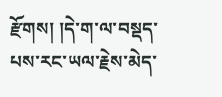རྫོགས། །དེ་ག་ལ་བསྡད་པས་རང་ཡལ་རྗེས་མེད་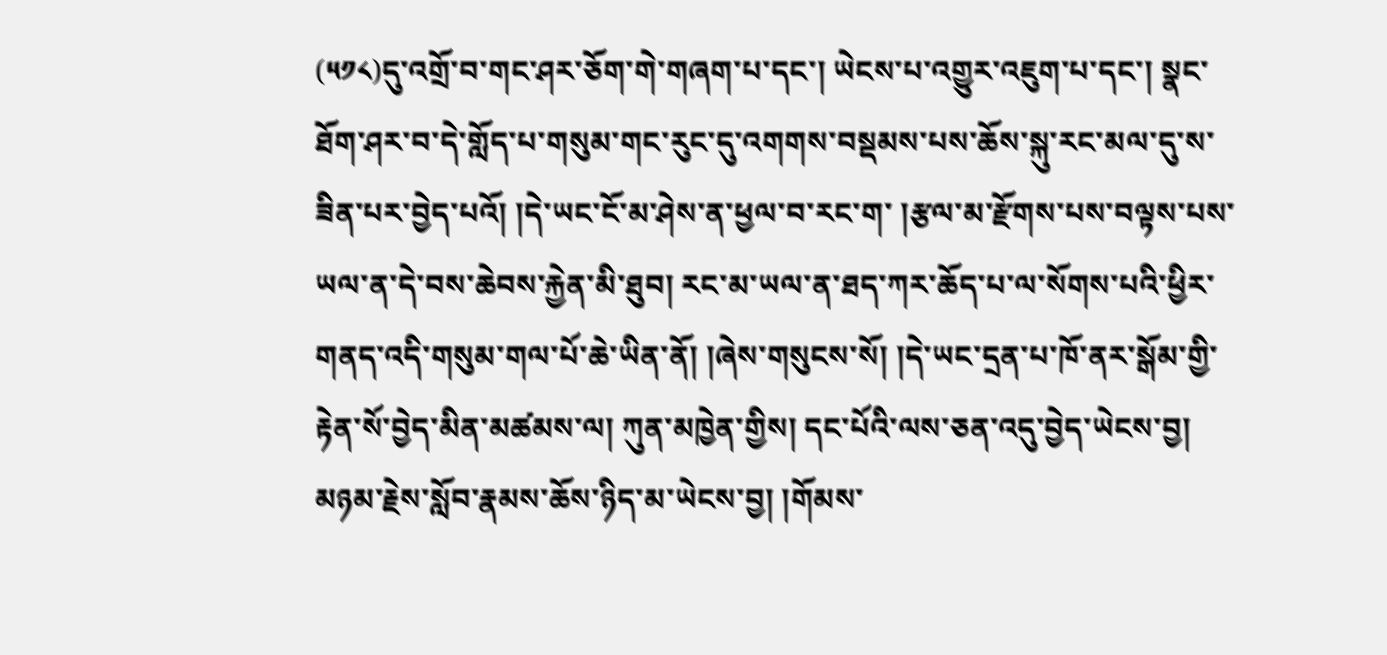(༥༡༨)དུ་འགྲོ་བ་གང་ཤར་ཅོག་གེ་གཞག་པ་དང་། ཡེངས་པ་འགྱུར་འཇུག་པ་དང་། སྣང་ཐོག་ཤར་བ་དེ་གློད་པ་གསུམ་གང་རུང་དུ་འགགས་བསྡམས་པས་ཆོས་སྐུ་རང་མལ་དུ་ས་ཟིན་པར་བྱེད་པའོ། །དེ་ཡང་ངོ་མ་ཤེས་ན་ཕྱལ་བ་རང་ག་ །རྩལ་མ་རྫོགས་པས་བལྟས་པས་ཡལ་ན་དེ་བས་ཆེབས་རྐྱེན་མི་ཐུབ། རང་མ་ཡལ་ན་ཐད་ཀར་ཆོད་པ་ལ་སོགས་པའི་ཕྱིར་གནད་འདི་གསུམ་གལ་པོ་ཆེ་ཡིན་ནོ། །ཞེས་གསུངས་སོ། །དེ་ཡང་དྲན་པ་ཁོ་ནར་སྒོམ་གྱི་རྟེན་སོ་བྱེད་མིན་མཚམས་ལ། ཀུན་མཁྱེན་གྱིས། དང་པོའི་ལས་ཅན་འདུ་བྱེད་ཡེངས་བྱ། མཉམ་རྗེས་སློབ་རྣམས་ཆོས་ཉིད་མ་ཡེངས་བྱ། །གོམས་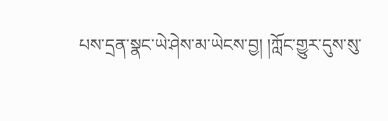པས་དྲན་སྣང་ཡེ་ཤེས་མ་ཡེངས་བྱ། །ཀློང་གྱུར་དུས་སུ་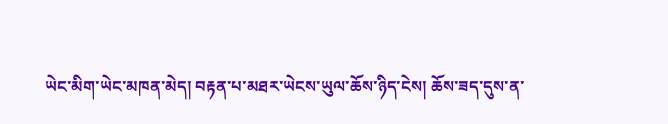ཡེང་མིག་ཡེང་མཁན་མེད། བརྟན་པ་མཐར་ཡེངས་ཡུལ་ཆོས་ཉིད་ངེས། ཆོས་ཟད་དུས་ན་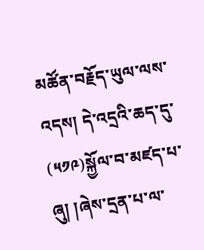མཚོན་བརྗོད་ཡུལ་ལས་འདས། དེ་འདྲའི་ཆད་དུ་
(༥༡༩)སྐྱོལ་བ་མཛད་པ་ཞུ། །ཞེས་དྲན་པ་ལ་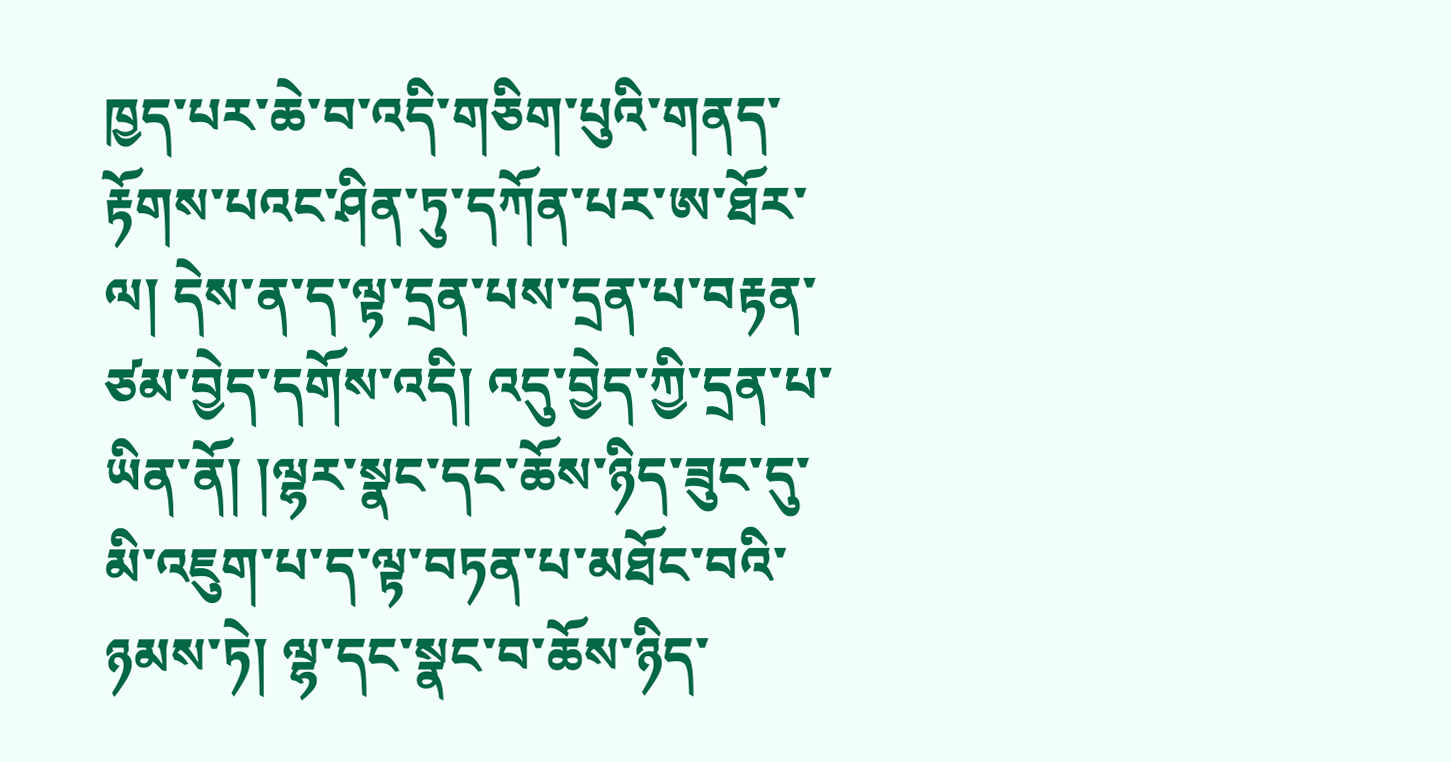ཁྱད་པར་ཆེ་བ་འདི་གཅིག་པུའི་གནད་རྟོགས་པའང་ཤིན་ཏུ་དཀོན་པར་ཨ་ཐོར་ལ། དེས་ན་ད་ལྟ་དྲན་པས་དྲན་པ་བརྟན་ཙམ་བྱེད་དགོས་འདི། འདུ་བྱེད་ཀྱི་དྲན་པ་ཡིན་ནོ། །ལྷར་སྣང་དང་ཆོས་ཉིད་ཟུང་དུ་མི་འཇུག་པ་ད་ལྟ་བཏན་པ་མཐོང་བའི་ཉམས་ཏེ། ལྷ་དང་སྣང་བ་ཆོས་ཉིད་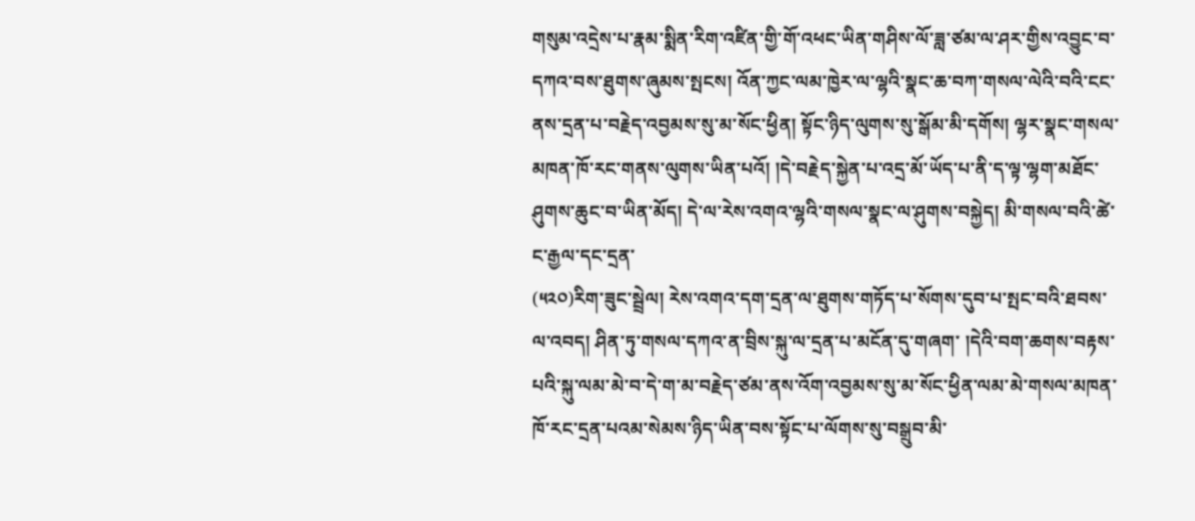གསུམ་འདྲེས་པ་རྣམ་སྨིན་རིག་འཛིན་གྱི་གོ་འཕང་ཡིན་གཤིས་ལོ་ཟླ་ཙམ་ལ་ཤར་གྱིས་འབྱུང་བ་དཀའ་བས་ཐུགས་ཞུམས་སྤངས། འོན་ཀྱང་ལམ་ཁྱེར་ལ་ལྷའི་སྣང་ཆ་བཀ་གསལ་ལེའི་བའི་ངང་ནས་དྲན་པ་བརྗེད་འབྱམས་སུ་མ་སོང་ཕྱིན། སྟོང་ཉིད་ལུགས་སུ་སྒོམ་མི་དགོས། ལྷར་སྣང་གསལ་མཁན་ཁོ་རང་གནས་ལུགས་ཡིན་པའོ། །དེ་བརྗེད་སྐྱེན་པ་འདྲ་མོ་ཡོད་པ་ནི་ད་ལྟ་ལྷག་མཐོང་ཤུགས་ཆུང་བ་ཡིན་མོད། དེ་ལ་རེས་འགའ་ལྷའི་གསལ་སྣང་ལ་ཤུགས་བསྐྱེད། མི་གསལ་བའི་ཚེ་ང་རྒྱལ་དང་དྲན་
(༥༢༠)རིག་ཟུང་སྦྲེལ། རེས་འགའ་དག་དྲན་ལ་ཐུགས་གཏོད་པ་སོགས་དུབ་པ་སྤང་བའི་ཐབས་ལ་འབད། ཤིན་ཏུ་གསལ་དཀའ་ན་བྲིས་སྐུ་ལ་དྲན་པ་མངོན་དུ་གཞག་ །དེའི་བག་ཆགས་བརྟས་པའི་སྐུ་ལམ་མེ་བ་དེ་ག་མ་བརྗེད་ཙམ་ནས་འོག་འབྱམས་སུ་མ་སོང་ཕྱིན་ལམ་མེ་གསལ་མཁན་ཁོ་རང་དྲན་པའམ་སེམས་ཉིད་ཡིན་བས་སྟོང་པ་ལོགས་སུ་བསྒྲུབ་མི་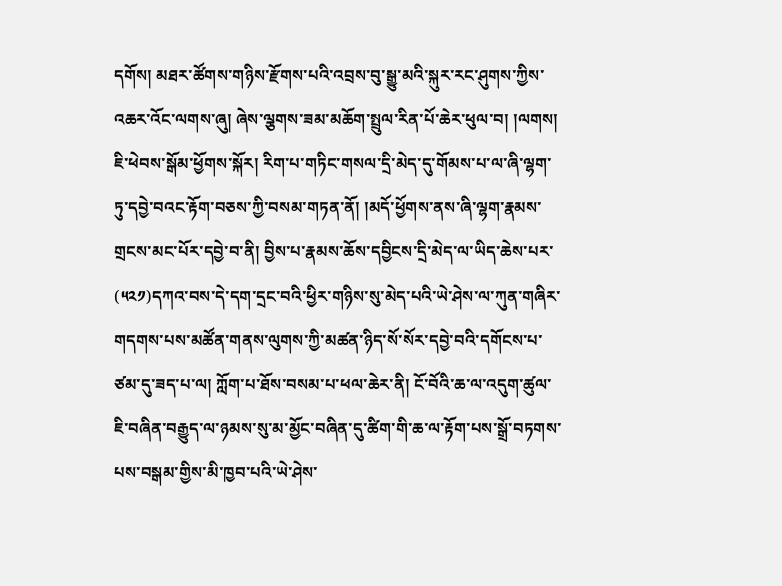དགོས། མཐར་ཚོགས་གཉིས་རྫོགས་པའི་འབྲས་བུ་སྒྱུ་མའི་སྐུར་རང་ཤུགས་ཀྱིས་འཆར་འོང་ལགས་ཞུ། ཞེས་ལྕགས་ཟམ་མཆོག་སྤྲུལ་རིན་པོ་ཆེར་ཕུལ་བ། །ལགས། ཇི་ཕེབས་སྒོམ་ཕྱོགས་སྐོར། རིག་པ་གཏིང་གསལ་དྲི་མེད་དུ་གོམས་པ་ལ་ཞི་ལྷག་ཏུ་དབྱེ་བའང་རྟོག་བཅས་ཀྱི་བསམ་གཏན་ནོ། །མདོ་ཕྱོགས་ནས་ཞི་ལྷག་རྣམས་གྲངས་མང་པོར་དབྱེ་བ་ནི། བྱིས་པ་རྣམས་ཆོས་དབྱིངས་དྲི་མེད་ལ་ཡིད་ཆེས་པར་
(༥༢༡)དཀའ་བས་དེ་དག་དྲང་བའི་ཕྱིར་གཉིས་སུ་མེད་པའི་ཡེ་ཤེས་ལ་ཀུན་གཞིར་གདགས་པས་མཚོན་གནས་ལུགས་ཀྱི་མཚན་ཉིད་སོ་སོར་དབྱེ་བའི་དགོངས་པ་ཙམ་དུ་ཟད་པ་ལ། ཀློག་པ་ཐོས་བསམ་པ་ཕལ་ཆེར་ནི། ངོ་བོའི་ཆ་ལ་འདུག་ཚུལ་ཇི་བཞིན་བརྒྱུད་ལ་ཉམས་སུ་མ་མྱོང་བཞིན་དུ་ཚིག་གི་ཆ་ལ་རྟོག་པས་སྒྲོ་བཏགས་པས་བསྒམ་གྱིས་མི་ཁྱབ་པའི་ཡེ་ཤེས་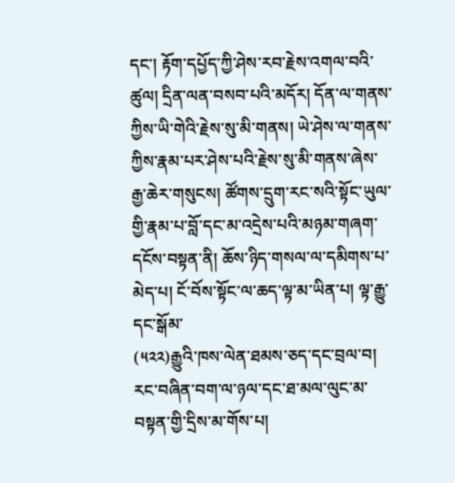དང་། རྟོག་དཔྱོད་ཀྱི་ཤེས་རབ་རྗེས་འགལ་བའི་ཚུལ། དྲིན་ལན་བསབ་པའི་མདོར། དོན་ལ་གནས་ཀྱིས་ཡི་གེའི་རྗེས་སུ་མི་གནས། ཡེ་ཤེས་ལ་གནས་ཀྱིས་རྣམ་པར་ཤེས་པའི་རྗེས་སུ་མི་གནས་ཞེས་རྒྱ་ཆེར་གསུངས། ཚོགས་དྲུག་རང་སའི་སྟོང་ཡུལ་གྱི་རྣམ་པ་བློ་དང་མ་འདྲེས་པའི་མཉམ་གཞག་དངོས་བསྟན་ནི། ཆོས་ཉིད་གསལ་ལ་དམིགས་པ་མེད་པ། ངོ་བོས་སྟོང་ལ་ཆད་ལྟ་མ་ཡིན་པ། ལྟ་རྒྱུ་དང་སྒོམ་
(༥༢༢)རྒྱུའི་ཁས་ལེན་ཐམས་ཅད་དང་བྲལ་བ། རང་བཞིན་བག་ལ་ཉལ་དང་ཐ་མལ་ལུང་མ་བསྟན་གྱི་དྲིས་མ་གོས་པ།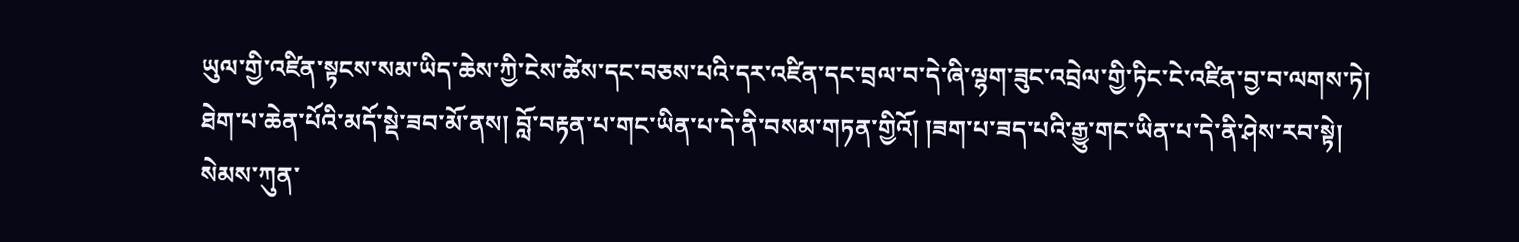ཡུལ་གྱི་འཛིན་སྟངས་སམ་ཡིད་ཆེས་ཀྱི་ངེས་ཚེས་དང་བཅས་པའི་དར་འཛིན་དང་བྲལ་བ་དེ་ཞི་ལྷག་ཟུང་འབྲེལ་གྱི་ཏིང་ངེ་འཛིན་བྱ་བ་ལགས་ཏེ། ཐེག་པ་ཆེན་པོའི་མདོ་སྡེ་ཟབ་མོ་ནས། བློ་བརྟན་པ་གང་ཡིན་པ་དེ་ནི་བསམ་གཏན་གྱིའོ། །ཟག་པ་ཟད་པའི་རྒྱུ་གང་ཡིན་པ་དེ་ནི་ཤེས་རབ་སྟེ། སེམས་ཀུན་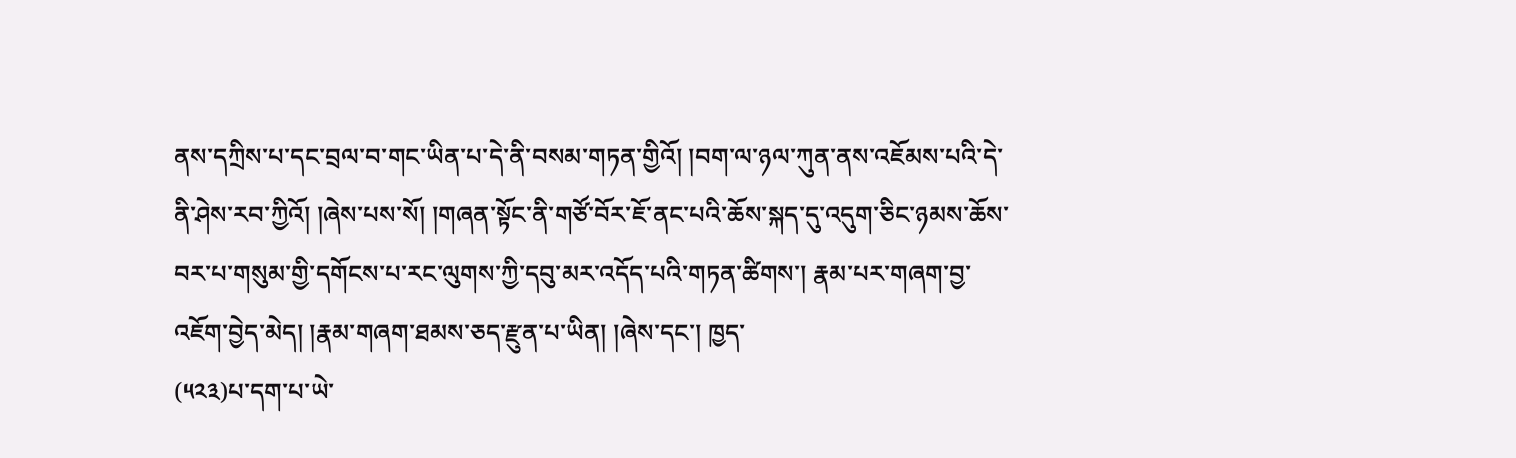ནས་དཀྲིས་པ་དང་བྲལ་བ་གང་ཡིན་པ་དེ་ནི་བསམ་གཏན་གྱིའོ། །བག་ལ་ཉལ་ཀུན་ནས་འཇོམས་པའི་དེ་ནི་ཤེས་རབ་ཀྱིའོ། །ཞེས་པས་སོ། །གཞན་སྟོང་ནི་གཙོ་བོར་ཇོ་ནང་པའི་ཆོས་སྐད་དུ་འདུག་ཅིང་ཉམས་ཆོས་བར་པ་གསུམ་གྱི་དགོངས་པ་རང་ལུགས་ཀྱི་དབུ་མར་འདོད་པའི་གཏན་ཚིགས་། རྣམ་པར་གཞག་བྱ་འཇོག་བྱེད་མེད། །རྣམ་གཞག་ཐམས་ཅད་རྫུན་པ་ཡིན། །ཞེས་དང་། ཁྱད་
(༥༢༣)པ་དག་པ་ཡེ་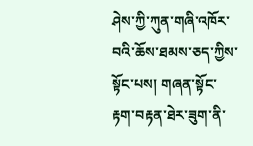ཤེས་ཀྱི་ཀུན་གཞི་འཁོར་བའི་ཆོས་ཐམས་ཅད་ཀྱིས་སྟོང་པས། གཞན་སྟོང་རྟག་བརྟན་ཐེར་ཟུག་ནི་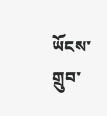ཡོངས་གྲུབ་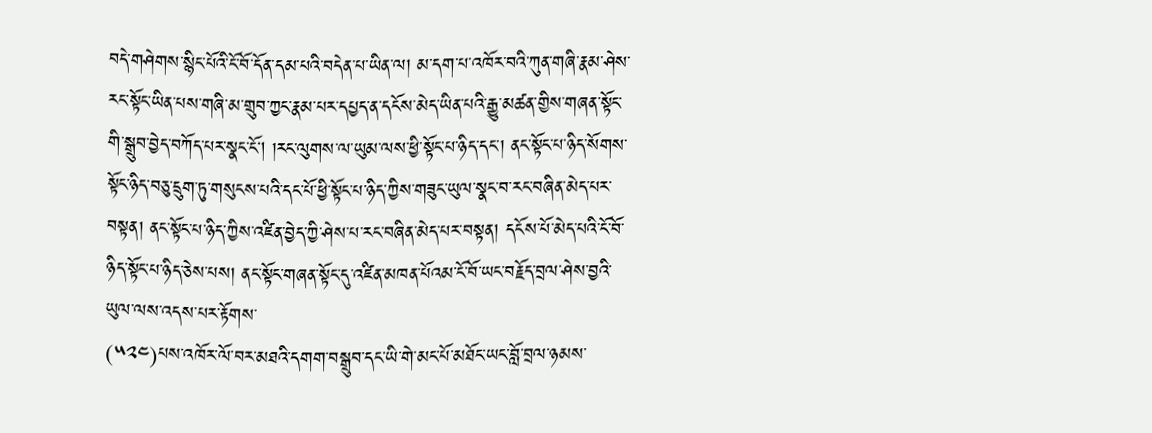བདེ་གཤེགས་སྙིང་པོའི་ངོ་བོ་དོན་དམ་པའི་བདེན་པ་ཡིན་ལ། མ་དག་པ་འཁོར་བའི་ཀུན་གཞི་རྣམ་ཤེས་རང་སྟོང་ཡིན་པས་གཞི་མ་གྲུབ་ཀྱང་རྣམ་པར་དཔྱད་ན་དངོས་མེད་ཡིན་པའི་རྒྱུ་མཚན་གྱིས་གཞན་སྟོང་གི་སྒྲུབ་བྱེད་བཀོད་པར་སྣང་ངོ། །རང་ལུགས་ལ་ཡུམ་ལས་ཕྱི་སྟོང་པ་ཉིད་དང་། ནང་སྟོང་པ་ཉིད་སོགས་སྟོང་ཉིད་བཅུ་དྲུག་ཏུ་གསུངས་པའི་དང་པོ་ཕྱི་སྟོང་པ་ཉིད་ཀྱིས་གཟུང་ཡུལ་སྣང་བ་རང་བཞིན་མེད་པར་བསྟན། ནང་སྟོང་པ་ཉིད་ཀྱིས་འཛིན་བྱེད་ཀྱི་ཤེས་པ་རང་བཞིན་མེད་པར་བསྟན། དངོས་པོ་མེད་པའི་ངོ་བོ་ཉིད་སྟོང་པ་ཉིད་ཅེས་པས། ནང་སྟོང་གཞན་སྟོང་དུ་འཛིན་མཁན་པོའམ་ངོ་བོ་ཡང་བརྗོད་བྲལ་ཤེས་བྱའི་ཡུལ་ལས་འདས་པར་རྟོགས་
(༥༢༤)པས་འཁོར་ལོ་བར་མཐའི་དགག་བསྒྲུབ་དང་ཡི་གེ་མང་པོ་མཐོང་ཡང་བློ་བྲལ་ཉམས་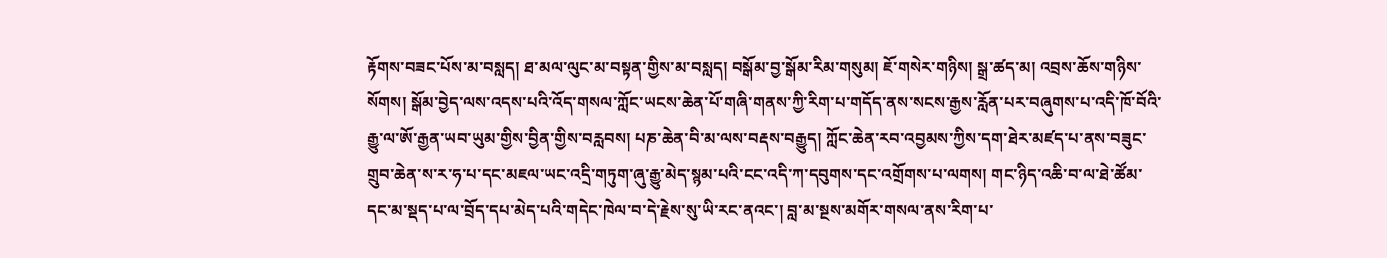རྟོགས་བཟང་པོས་མ་བསླད། ཐ་མལ་ལུང་མ་བསྟན་གྱིས་མ་བསླད། བསྒོམ་བྱ་སྒོམ་རིམ་གསུམ། ཇོ་གསེར་གཉིས། སྒྲ་ཚད་མ། འབྲས་ཆོས་གཉིས་སོགས། སྒོམ་བྱེད་ལས་འདས་པའི་འོད་གསལ་ཀློང་ཡངས་ཆེན་པོ་གཞི་གནས་ཀྱི་རིག་པ་གདོད་ནས་སངས་རྒྱས་རློན་པར་བཞུགས་པ་འདི་ཁོ་བོའི་རྒྱུ་ལ་ཨོ་རྒྱན་ཡབ་ཡུམ་གྱིས་བྱིན་གྱིས་བརླབས། པཎ་ཆེན་བི་མ་ལས་བརྡས་བརྒྱུད། ཀློང་ཆེན་རབ་འབྱམས་ཀྱིས་དག་ཐེར་མཛད་པ་ནས་བཟུང་གྲུབ་ཆེན་ས་ར་ཧ་པ་དང་མཇལ་ཡང་འདྲི་གཏུག་ཞུ་རྒྱུ་མེད་སྙམ་པའི་ངང་འདི་ཀ་དབུགས་དང་འགྲོགས་པ་ལགས། གང་ཉིད་འཆི་བ་ལ་ཐེ་ཚོམ་དང་མ་སྡད་པ་ལ་བྲོད་དཔ་མེད་པའི་གདེང་ཁེལ་བ་དེ་རྗེས་སུ་ཡི་རང་ནའང་། བླ་མ་སྔས་མགོར་གསལ་ནས་རིག་པ་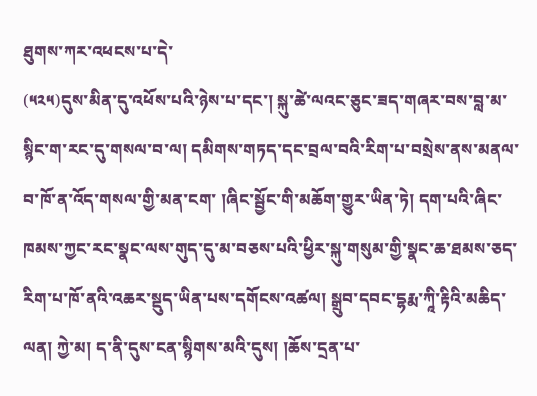ཐུགས་ཀར་འཕངས་པ་དེ་
(༥༢༥)དུས་མིན་དུ་འཕོས་པའི་ཉེས་པ་དང་། སྐུ་ཚེ་ལའང་ཅུང་ཟད་གཞར་བས་བླ་མ་སྙིང་ག་རང་དུ་གསལ་བ་ལ། དམིགས་གཏད་དང་བྲལ་བའི་རིག་པ་བསྲེས་ནས་མནལ་བ་ཁོ་ན་འོད་གསལ་གྱི་མན་ངག་ །ཞིང་སྦྱོང་གི་མཆོག་གྱུར་ཡིན་ཏེ། དག་པའི་ཞིང་ཁམས་ཀྱང་རང་སྣང་ལས་གུད་དུ་མ་བཅས་པའི་ཕྱིར་སྐུ་གསུམ་གྱི་སྣང་ཆ་ཐམས་ཅད་རིག་པ་ཁོ་ནའི་འཆར་སྡུད་ཡིན་པས་དགོངས་འཚལ། སྒྲུབ་དབང་དྷརྨ་ཀཱི་རྟིའི་མཆིད་ལན། ཀྱེ་མ། ད་ནི་དུས་ངན་སྙིགས་མའི་དུས། །ཆོས་དྲན་པ་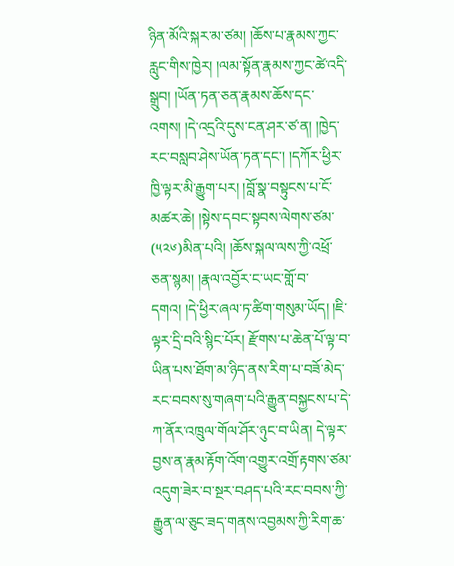ཉིན་མོའི་སྐར་མ་ཙམ། །ཆོས་པ་རྣམས་ཀྱང་རླུང་གིས་ཁྱེར། །ལམ་སྟོན་རྣམས་ཀྱང་ཚེ་འདི་སྒྲུབ། །ཡོན་ཏན་ཅན་རྣམས་ཆོས་དང་འགས། །དེ་འདྲའི་དུས་ངན་ཤར་ཙ་ན། །ཁྱེད་རང་བསླབ་ཤེས་ཡོན་ཏན་དང་། །དཀོར་ཕྱིར་ཁྱི་ལྟར་མི་རྒྱུག་པར། །བློ་སྣ་བསྟུངས་པ་ངོ་མཚར་ཆེ། །སྟེས་དབང་སྟབས་ལེགས་ཙམ་
(༥༢༦)མིན་པའི། །ཆོས་སྐལ་ལས་ཀྱི་འཕྲོ་ཅན་སྙམ། །རྣལ་འབྱོར་ང་ཡང་གློ་བ་དགའ། །དེ་ཕྱིར་ཞལ་ཏ་ཚིག་གསུམ་ཡོད། །ཇི་ལྟར་དྲི་བའི་སྙིང་པོར། རྫོགས་པ་ཆེན་པོ་ལྟ་བ་ཡིན་པས་ཐོག་མ་ཉིད་ནས་རིག་པ་བཟོ་མེད་རང་བབས་སུ་གཞག་པའི་རྒྱུན་བསྐྱངས་པ་དེ་ཀ་ནོར་འཁྲུལ་གོལ་ཤོར་ཉུང་བ་ཡིན། དེ་ལྟར་བྱས་ན་རྣམ་རྟོག་འོག་འགྱུར་འགྲོ་རྟགས་ཙམ་འདུག་ཟེར་བ་སྔར་བཤད་པའི་རང་བབས་ཀྱི་རྒྱུན་ལ་ཅུང་ཟད་གནས་འབྱམས་ཀྱི་རིག་ཆ་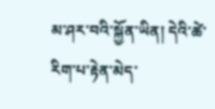མ་ཤར་བའི་སྐྱོན་ཡིན། དེའི་ཚེ་རིག་པ་རྟེན་མེད་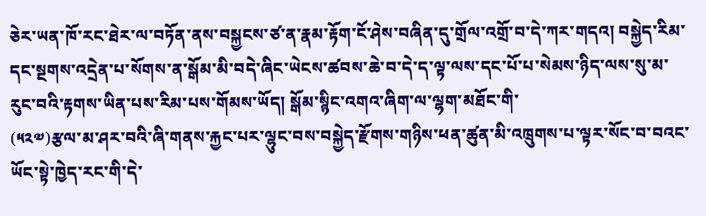ཅེར་ཡན་ཁོ་རང་ཐེར་ལ་བཏོན་ནས་བསྐྱངས་ཙ་ན་རྣམ་རྟོག་ངོ་ཤེས་བཞིན་དུ་གྲོལ་འགྲོ་བ་དེ་ཀར་གདའ། བསྐྱེད་རིམ་དང་སྔགས་འདྲེན་པ་སོགས་ན་སྒོམ་མི་བདེ་ཞིང་ཡེངས་ཚབས་ཆེ་བ་དེ་ད་ལྟ་ལས་དང་པོ་པ་སེམས་ཉིད་ལས་སུ་མ་རུང་བའི་རྟགས་ཡིན་པས་རིམ་པས་གོམས་ཡོད། སྒོམ་སྙིང་འགའ་ཞིག་ལ་ལྷག་མཐོང་གི་
(༥༢༧)རྩལ་མ་ཤར་བའི་ཞི་གནས་རྐྱང་པར་ལྷུང་བས་བསྐྱེད་རྫོགས་གཉིས་ཕན་ཚུན་མི་འཁྲུགས་པ་ལྟར་སོང་བ་བའང་ཡོང་སྟེ་ཁྱེད་རང་གི་དེ་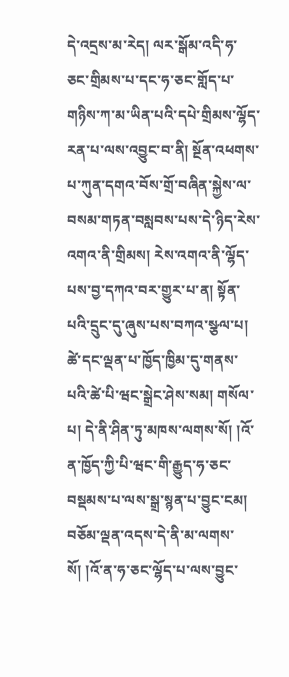དེ་འདྲས་མ་རེད། ལར་སྒོམ་འདི་ཧ་ཅང་གྲིམས་པ་དང་ཧ་ཅང་གློད་པ་གཉིས་ཀ་མ་ཡིན་པའི་དཔེ་གྲིམས་ལྷོད་རན་པ་ལས་འབྱུང་བ་ནི། སྔོན་འཕགས་པ་ཀུན་དགའ་བོས་གྲོ་བཞིན་སྐྱེས་ལ་བསམ་གཏན་བསླབས་པས་དེ་ཉིད་རེས་འགའ་ནི་གྲིམས། རེས་འགའ་ནི་ལྷོད་པས་བྱ་དཀའ་བར་གྱུར་པ་ན། སྟོན་པའི་དྲུང་དུ་ཞུས་པས་བཀའ་སྩལ་པ། ཚེ་དང་ལྡན་པ་ཁྱོད་ཁྱིམ་དུ་གནས་པའི་ཚེ་པི་ཝང་སྒྲེང་ཤེས་སམ། གསོལ་པ། དེ་ནི་ཤིན་ཏུ་མཁས་ལགས་སོ། །འོ་ན་ཁྱོད་ཀྱི་པི་ཝང་གི་རྒྱུད་ཧ་ཅང་བསྡམས་པ་ལས་སྒྲ་སྙན་པ་བྱུང་ངམ། བཅོམ་ལྡན་འདས་དེ་ནི་མ་ལགས་སོ། །འོ་ན་ཧ་ཅང་ལྷོད་པ་ལས་བྱུང་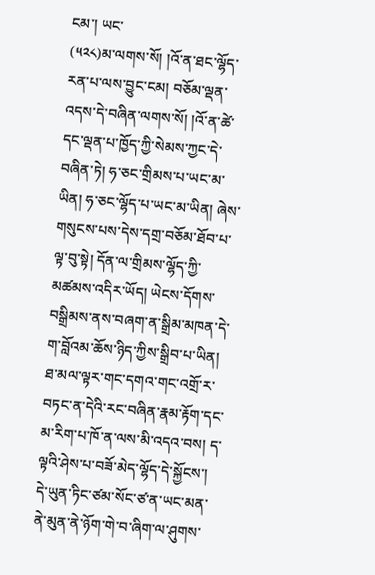ངམ་། ཡང་
(༥༢༨)མ་ལགས་སོ། །འོ་ན་ཐང་ལྷོད་རན་པ་ལས་བྱུང་ངམ། བཅོམ་ལྡན་འདས་དེ་བཞིན་ལགས་སོ། །འོ་ན་ཚེ་དང་ལྡན་པ་ཁྱོད་ཀྱི་སེམས་ཀྱང་དེ་བཞིན་ཏེ། ཧ་ཅང་གྲིམས་པ་ཡང་མ་ཡིན། ཧ་ཅང་ལྷོད་པ་ཡང་མ་ཡིན། ཞེས་གསུངས་པས་དེས་དགྲ་བཅོམ་ཐོབ་པ་ལྟ་བུ་སྟེ། དོན་ལ་གྲིམས་ལྷོད་ཀྱི་མཚམས་འདིར་ཡོད། ཡེངས་དོགས་བསྒྲིམས་ནས་བཞག་ན་སྒྲིམ་མཁན་དེ་ག་བློའམ་ཆོས་ཉིད་ཀྱིས་སྒྲིབ་པ་ཡིན། ཐ་མལ་ལྟར་གང་དགའ་གང་འགྲོ་ར་བཏང་ན་དེའི་རང་བཞིན་རྣམ་རྟོག་དང་མ་རིག་པ་ཁོ་ན་ལས་མི་འདའ་བས། ད་ལྟའི་ཤེས་པ་བཟོ་མེད་ལྷོད་དེ་སྐྱོངས་། དེ་ཡུན་ཏིང་ཙམ་སོང་ཙ་ན་ཡང་མན་ནེ་མུན་ནེ་ཉོག་གེ་བ་ཞིག་ལ་ཤུགས་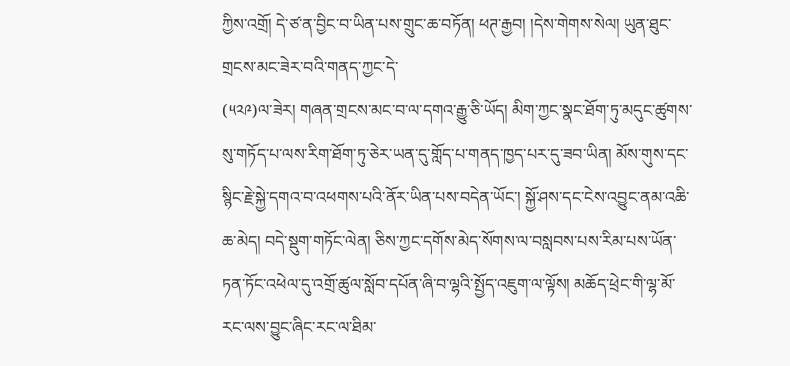ཀྱིས་འགྲོ། དེ་ཙ་ན་བྱིང་བ་ཡིན་པས་གྲུང་ཆ་བཏོན། ཕཊ་རྒྱབ། །དེས་གེགས་སེལ། ཡུན་ཐུང་གྲངས་མང་ཟེར་བའི་གནད་ཀྱང་དེ་
(༥༢༩)ལ་ཟེར། གཞན་གྲངས་མང་བ་ལ་དགའ་རྒྱུ་ཅི་ཡོད། མིག་ཀྱང་སྣང་ཐོག་ཏུ་མདུང་ཚུགས་སུ་གཏོད་པ་ལས་རིག་ཐོག་ཏུ་ཅེར་ཡན་དུ་གློད་པ་གནད་ཁྱད་པར་དུ་ཟབ་ཡིན། མོས་གུས་དང་སྙིང་རྗེ་སྐྱེ་དགའ་བ་འཕགས་པའི་ནོར་ཡིན་པས་བདེན་ཡོང་། སྐྱོ་ཤས་དང་ངེས་འབྱུང་ནམ་འཆི་ཆ་མེད། བདེ་སྡུག་གཏོང་ལེན། ཅིས་ཀྱང་དགོས་མེད་སོགས་ལ་བསླབས་པས་རིམ་པས་ཡོན་ཏན་ཏོང་འཕེལ་དུ་འགྲོ་ཚུལ་སློབ་དཔོན་ཞི་བ་ལྷའི་སྤྱོད་འཇུག་ལ་ལྟོས། མཆོད་ཕྲེང་གི་ལྷ་མོ་རང་ལས་བྱུང་ཞིང་རང་ལ་ཐིམ་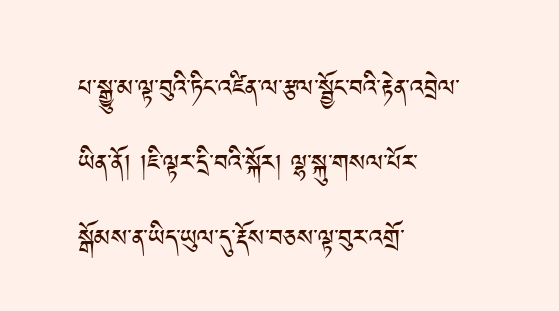པ་སྒྱུ་མ་ལྟ་བུའི་ཏིང་འཛིན་ལ་རྩལ་སྦྱོང་བའི་རྟེན་འབྲེལ་ཡིན་ནོ། །ཇི་ལྟར་དྲི་བའི་སྐོར། ལྷ་སྐུ་གསལ་པོར་སྒོམས་ན་ཡིད་ཡུལ་དུ་རྡོས་བཅས་ལྟ་བུར་འགྲོ་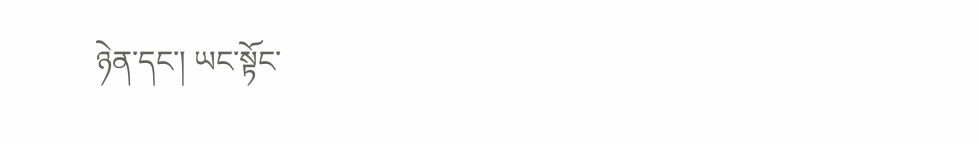ཉེན་དང་། ཡང་སྟོང་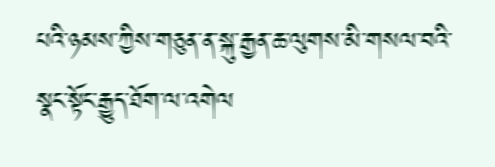པའི་ཉམས་ཀྱིས་གཅུན་ན་སྐུ་རྒྱན་ཆ་ལུགས་མི་གསལ་བའི་སྣང་སྟོང་རྒྱུད་ཐོག་ལ་འགེལ